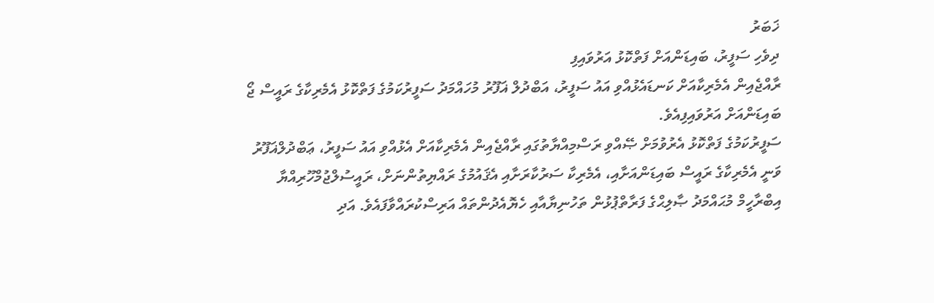ޚަބަރު
ދިވެހި ސަފީރު، ބައިޑަންއަށް ފަތްކޮޅު އަރުވައިފި
ރާއްޖެއިން އެމެރިކާއަށް ކަނޑައެޅުއްވި އައު ސަފީރު، އަބްދުލް ޣަފޫރު މުހައްމަދު ސަފީރުކަމުގެ ފަތްކޮޅު އެމެރިކާގެ ރައީސް ޖޯ ބައިޑަންއަށް އަރުވައިފިއެވެ.
ސަފީރުކަމުގެ ފަތްކޮޅު އެރުވުމަށް ޞޭއްވި ރަސްމިއްޔާތުގައި ރާއްޖެއިން އެމެރިކާއަށް އެޅުއްވި އައު ސަފީރު، ޢަބްދުލްޣަފޫރު ވަނީ އެމެރިކާގެ ރައީސް ބައިޑަންއަށާއި، އެމެރިކާ ސަރުކާރަށާއި އެޤައުމުގެ ރައްޔިތުންނަށް، ރައީސުލްޖުމްހޫރިއްޔާ އިބްރާހީމް މުޙައްމަދު ޞާލިޙްގެ ފަރާތްޕުޅުން ތަހުނިޔާއާއި ހެޔޮއެދުންތައް އަރިސްކުރައްވާފައެވެ. އަދި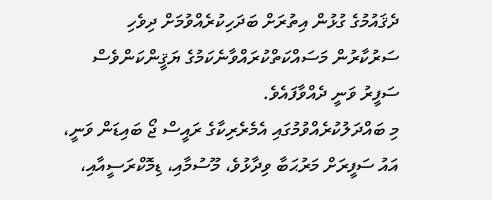ދެޤައުމުގެ ގުޅުން އިތުރަށް ބަދަހިކުރެއްވުމަށް ދިވެހި ސަރުކާރުން މަސައްކަތްކުރައްވާނެކަމުގެ ޔަޤީންކަންވެސް ސަފީރު ވަނީ ދެއްވާފައެވެ.
މި ބައްދަލުކުރެއްވުމުގައި އެމެރެރިކާގެ ރައީސް ޖޯ ބައިޑަން ވަނީ، އައު ސަފީރަށް މަރުޙަބާ ވިދާޅުވެ، މޫސުމާއި، ޑިމޮކްރަސީއާއި،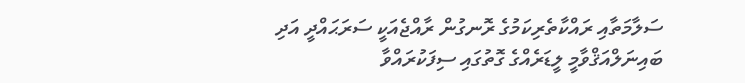ސަލާމަތާއި ރައްކާތެރިކަމުގެ ރޮނގުން ރާއްޖެއަކީ ސަރަޙައްދީ އަދި ބައިނަލްއަޤްވާމީ ލީޑަރެއްގެ ގޮތުގައި ސިފަކުރައްވާ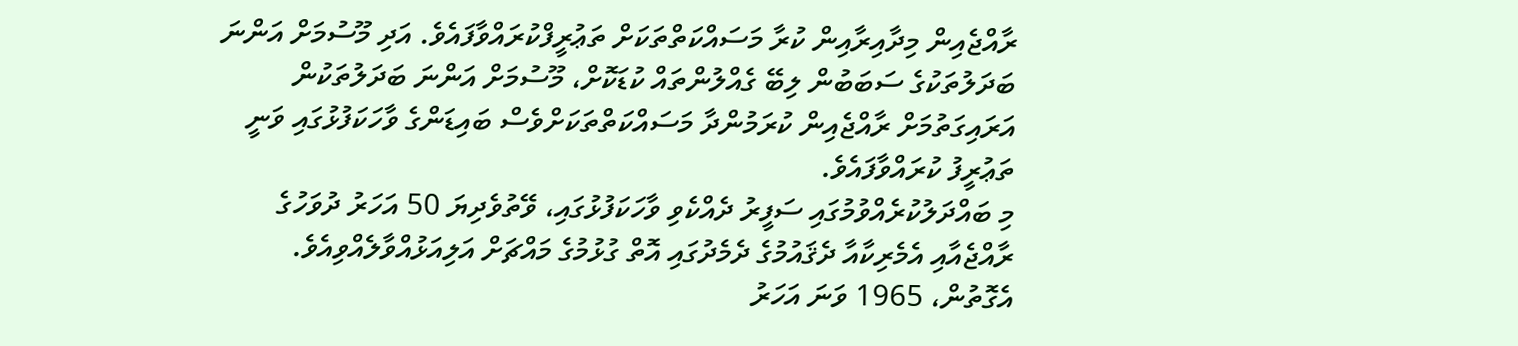ރާއްޖެއިން މިދާއިރާއިން ކުރާ މަސައްކަތްތަކަށް ތަޢުރީފްކުރައްވާފައެވެ. އަދި މޫސުމަށް އަންނަ ބަދަލުތަކުގެ ސަބަބުން ލިބޭ ގެއްލުންތައް ކުޑަކޮށް، މޫސުމަށް އަންނަ ބަދަލުތަކުން އަރައިގަތުމަށް ރާއްޖެއިން ކުރަމުންދާ މަސައްކަތްތަކަށްވެސް ބައިޑަންގެ ވާހަކަފުޅުގައި ވަނީ ތަޢުރީފު ކުރައްވާފައެވެ.
މި ބައްދަލުކުރެއްވުމުގައި ސަފީރު ދެއްކެވި ވާހަކަފުޅުގައި، ވޭތުވެދިޔަ 50 އަހަރު ދުވަހުގެ ރާއްޖެއާއި އެމެރިކާއާ ދެޤައުމުގެ ދެމެދުގައި އޮތް ގުޅުމުގެ މައްޗަށް އަލިއަޅުއްވާލެއްވިއެވެ. އެގޮތުން، 1965 ވަނަ އަހަރު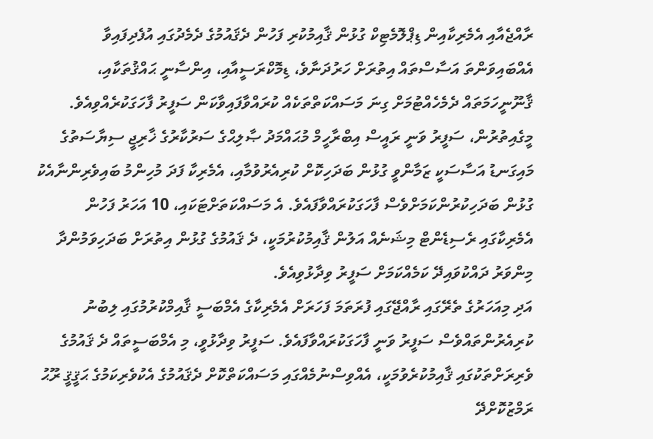ރާއްޖެއާއި އެމެރިކާއިން ޑިޕްލޮމެޓިކް ގުޅުން ޤާއިމުކުރި ފަހުން ދެޤައުމުގެ ދެމެދުގައި އުފެދިފައިވާ އެއްބައިވަންތަ އަސާސްތައް އިތުރަށް ހަރުދަނާވެ، ޑިމޮކްރަސީއާއި، އިންސާނީ ޙައްޤުތަކާއި، ޤާނޫނީހަމަތައް ދެމެހެއްޓުމަށް ގިނަ މަސައްކަތްތަކެއް ކުރައްވާފައިވާކަން ސަފީރު ފާހަގަކުރެއްވިއެވެ.
މީގެއިތުރުން، ސަފީރު ވަނީ ރައީސް އިބްރާހީމް މުޙައްމަދު ޞާލިޙްގެ ސަރުކާރުގެ ޚާރިޖީ ސިޔާސަތުގެ މައިގަނޑު އަސާސަކީ ޒަމާންވީ ގުޅުން ބަދަހިކޮށް ކުރިއެރުވުމާއި، އެމެރިކާ ފަދަ މުހިންމު ބައިވެރިންނާއެކު ގުޅުން ބަދަހިކުރުންކަމަށްވެސް ފާހަގަކުރައްވާފައެވެ. އެ މަސައްކަތަށްޓަކައި، 10 އަހަރު ފަހުން އެމެރިކާގައި ރެސިޑެންޓް މިޝަނެއް އަލުން ޤާއިމުކުރުމަކީ، ދެ ޤައުމުގެ ގުޅުން އިތުރަށް ބަދަހިވަމުންދާ މިންވަރު ދައްކުވައިދޭ ކަމެއްކަމަށް ސަފީރު ވިދާޅުވިއެވެ.
އަދި މިއަހަރުގެ ތެރޭގައި ރާއްޖޭގައި ފުރަތަމަ ފަހަރަށް އެމެރިކާގެ އެމްބަސީ ޤާއިމްކުރުމުގައި ލިބުނު ކުރިއެރުންތައްވެސް ސަފީރު ވަނީ ފާހަގަކުރައްވާފައެވެ. ސަފީރު ވިދާޅުވީ، މި އެމްބަސީތައް ދެ ޤައުމުގެ ވެރިރަށްތަކުގައި ޤާއިމުކުރެވުމަކީ، އެއްވިސްނުމެއްގައި މަސައްކަތްކޮށް ދެޤައުމުގެ އެކުވެރިކަމުގެ ޙަޤީޤީ ރޫޙު ރަމްޒުކޮށްދޭ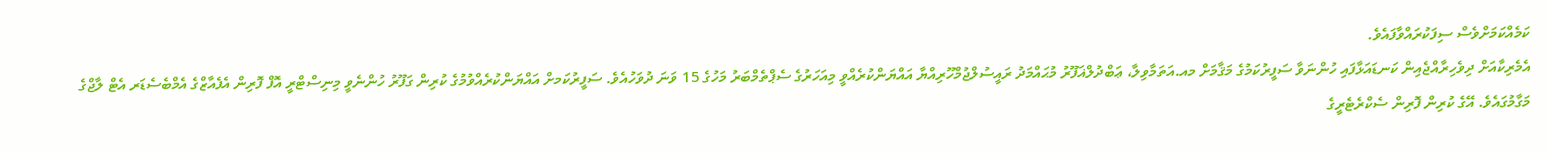ކަމެއްކަމަށްވެސް ސިފަކުރައްވާފައެވެ.
އެމެރިކާއަށް ދިވެހިރާއްޖެއިން ކަނޑައަޅާފައި ހުންނަވާ ސަފީރުކަމުގެ މަޤާމަށް މއ.އަތަމާވިލާ، ޢަބްދުލްޣަފޫރު މުޙައްމަދު ރައީސުލްޖުމްހޫރިއްޔާ އައްޔަންކުރެއްވީ މިއަހަރުގެ ސެޕްތެމްބަރު މަހުގެ 15 ވަނަ ދުވަހުއެވެ. ސަފީރުކަމށް އައްޔަންކުރެއްވުމުގެ ކުރިން ގަފޫރު ހުންނެވީ މިނިސްޓްރީ އޮފް ފޮރިން އެފެއާޒްގެ އެމްބެސެޑަރ އެޓް ލާޖްގެ މަގާމުގައެވެ. އޭގެ ކުރިން ފޮރިން ސެކްރެޓެރީގެ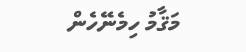މަޤާމު ހިމެނޭހެން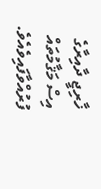ޚާރިޖީ ދާއިރާގެ އިސް މަޤާމުތައް ފުރުއްވާފައިވެއެވެ.